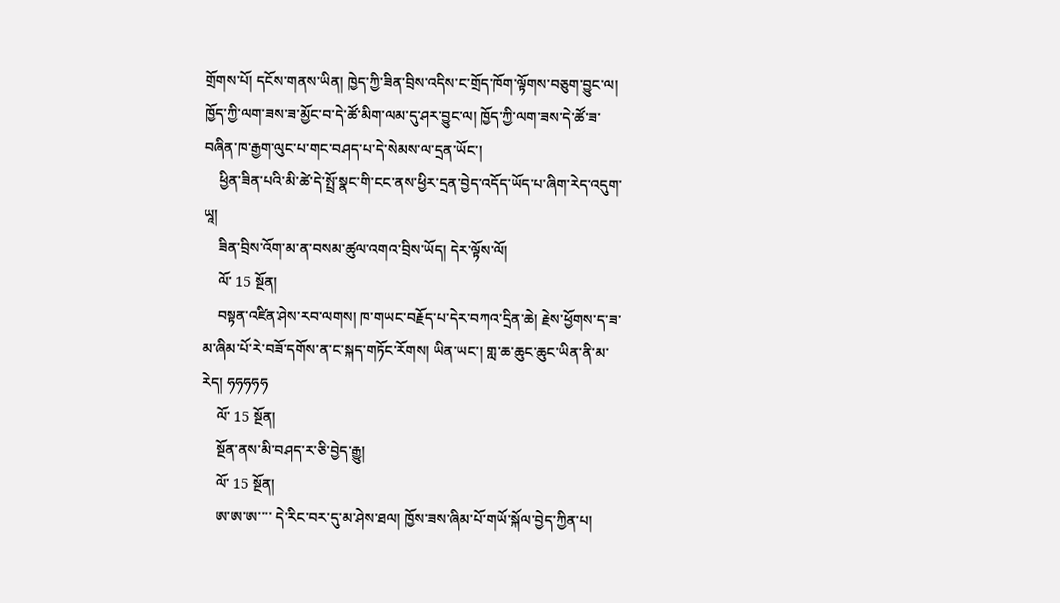གྲོགས་པོ། དངོས་གནས་ཡིན། ཁྱེད་ཀྱི་ཟིན་བྲིས་འདིས་ང་གྲོད་ཁོག་ལྟོགས་བཅུག་བྱུང་ལ། ཁྱོད་ཀྱི་ལག་ཟས་ཟ་མྱོང་བ་དེ་ཚོ་མིག་ལམ་དུ་ཤར་བྱུང་ལ། ཁྱོད་ཀྱི་ལག་ཟས་དེ་ཚོ་ཟ་བཞིན་ཁ་རྒྱག་ལུང་པ་གང་བཤད་པ་དེ་སེམས་ལ་དྲན་ཡོང་།
    ཕྱིན་ཟིན་པའི་མི་ཚེ་དེ་སྤྲོ་སྣང་གི་ངང་ནས་ཕྱིར་དྲན་བྱེད་འདོད་ཡོད་པ་ཞིག་རེད་འདུག་ཡཱ།
    ཟིན་བྲིས་འོག་མ་ན་བསམ་ཚུལ་འགའ་བྲིས་ཡོད། དེར་ལྟོས་ལོ།
    ལོ་ 15 སྔོན།
    བསྟན་འཛིན་ཤེས་རབ་ལགས། ཁ་གཡང་བརྗོད་པ་དེར་བཀའ་དྲིན་ཆེ། རྗེས་ཕྱོགས་ད་ཟ་མ་ཞིམ་པོ་རེ་བཟོ་དགོས་ན་ང་སྐད་གཏོང་རོགས། ཡིན་ཡང་། གླ་ཆ་ཆུང་ཆུང་ཡིན་ནི་མ་རེད། ཧཧཧཧཧ
    ལོ་ 15 སྔོན།
    སྔོན་ནས་མི་བཤད་ར་ཅི་བྱེད་རྒྱུ།
    ལོ་ 15 སྔོན།
    ཨ་ཨ་ཨ་་་་ དེ་རིང་བར་དུ་མ་ཤེས་ཐལ། ཁྱོས་ཟས་ཞིམ་པོ་གཡོ་སྐོལ་བྱེད་ཀྱིན་པ།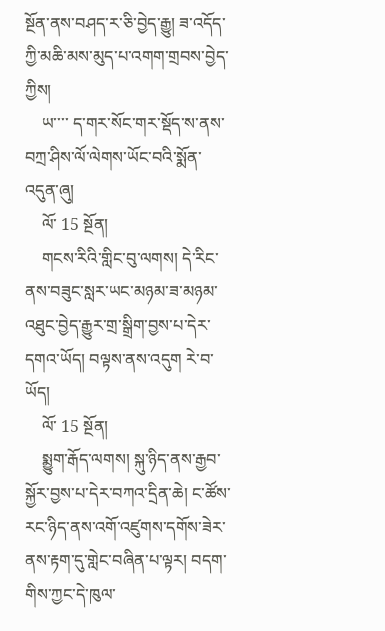སྔོན་ནས་བཤད་ར་ཅི་བྱེད་རྒྱུ། ཟ་འདོད་ཀྱི་མཆི་མས་མུད་པ་འགག་གྲབས་བྱེད་ཀྱིས།
    ཡ་་་་ ད་གར་སོང་གར་སྡོད་ས་ནས་བཀྲ་ཤིས་ལོ་ལེགས་ཡོང་བའི་སྨོན་འདུན་ཞུ།
    ལོ་ 15 སྔོན།
    གངས་རིའི་གླིང་བུ་ལགས། དེ་རིང་ནས་བཟུང་སླར་ཡང་མཉམ་ཟ་མཉམ་འཐུང་བྱེད་རྒྱུར་གྲ་སྒྲིག་བྱས་པ་དེར་དགའ་ཡོད། བལྟས་ནས་འདུག རེ་བ་ཡོད།
    ལོ་ 15 སྔོན།
    སྨྱུག་རྒོད་ལགས། སྐུ་ཉིད་ནས་རྒྱབ་སྐྱོར་བྱས་པ་དེར་བཀའ་དྲིན་ཆེ། ང་ཚོས་རང་ཉིད་ནས་འགོ་འཛུགས་དགོས་ཟེར་ནས་རྟག་དུ་གླེང་བཞིན་པ་ལྟར། བདག་གིས་ཀྱང་དེ་ཁུལ་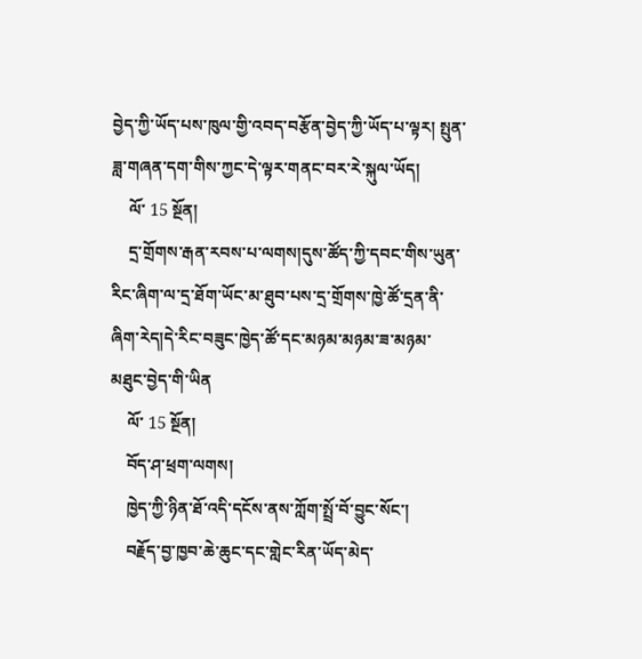བྱེད་ཀྱི་ཡོད་པས་ཁུལ་གྱི་འབད་བརྩོན་བྱེད་ཀྱི་ཡོད་པ་ལྟར། སྤུན་ཟླ་གཞན་དག་གིས་ཀྱང་དེ་ལྟར་གནང་བར་རེ་སྐུལ་ཡོད།
    ལོ་ 15 སྔོན།
    དྲ་གྲོགས་རྒན་རབས་པ་ལགས།དུས་ཚོད་ཀྱི་དབང་གིས་ཡུན་རིང་ཞིག་ལ་དྲ་ཐོག་ཡོང་མ་ཐུབ་པས་དྲ་གྲོགས་ཁྱེ་ཚོ་དྲན་ནི་ཞིག་རེད།དེ་རིང་བཟུང་ཁྱེད་ཚོ་དང་མཉམ་མཉམ་ཟ་མཉམ་མཐུང་བྱེད་གི་ཡིན
    ལོ་ 15 སྔོན།
    བོད་ཤ་ཕྲག་ལགས།
    ཁྱེད་ཀྱི་ཉིན་ཐོ་འདི་དངོས་ནས་ཀློག་སྤྲོ་བོ་བྱུང་སོང་།
    བརྗོད་བྱ་ཁྱབ་ཆེ་ཆུང་དང་གླེང་རིན་ཡོད་མེད་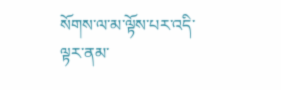སོགས་ལ་མ་ལྟོས་པར་འདི་ལྟར་ནམ་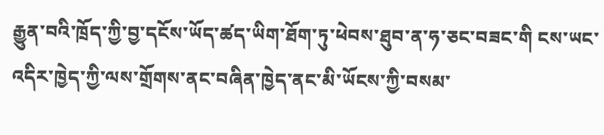རྒྱུན་བའི་ཁྲོད་ཀྱི་བྱ་དངོས་ཡོད་ཆ༹ད་ཡིག་ཐོག་ཏུ་ཕེབས་ཐུབ་ན་ཧ་ཅང་བཟང་གི ངས་ཡང་འདིར་ཁྱེད་ཀྱི་ལས་གྲོགས་ནང་བཞིན་ཁྱེད་ནང་མི་ཡོངས་ཀྱི་བསམ་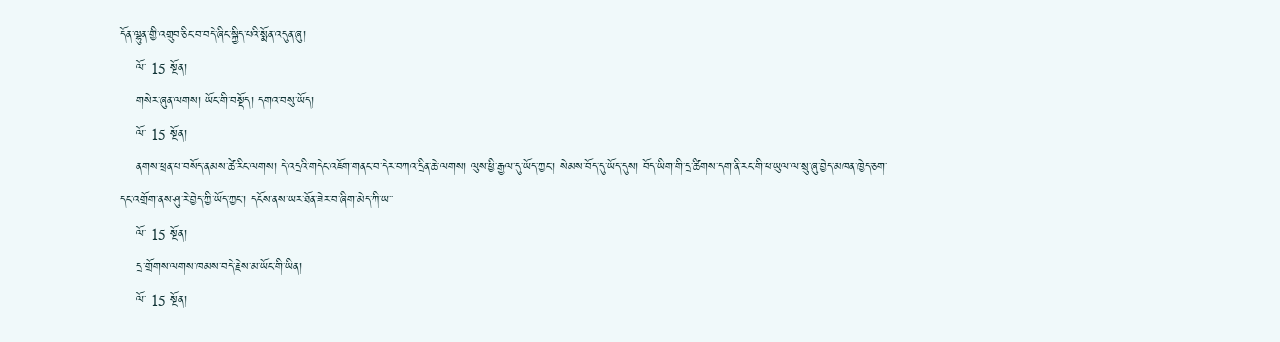དོན་ལྷུན་གྱི་འགྲུབ་ཅིང་བ་བདེ་ཞིང་སྐྱིད་པའི་སྨོན་འདུན་ཞུ།
    ལོ་ 15 སྔོན།
    གསེར་ཞུན་ལགས། ཡོང་གི་བསྡོད། དགའ་བསུ་ཡོད།
    ལོ་ 15 སྔོན།
    ནགས་ཕྲན་པ་བསོད་ནམས་ཚེ་རིང་ལགས། དེ་འདྲའི་གདེང་འཇོག་གནང་བ་དེར་བཀའ་དྲིན་ཆེ་ལགས། ལུས་ཕྱི་རྒྱལ་དུ་ཡོད་ཀྱང་། སེམས་བོད་དུ་ཡོད་དུས། བོད་ཡིག་གི་དྲ་ཚིགས་དག་ནི་རང་གི་ཕ་ཡུལ་ལ་སྲུ་ཞུ་བྱེད་མཁན་ཁྱེད་ཅག་དང་འགྲོག་ནས་ཤུ་རེ་བྱེད་ཀྱི་ཡོད་ཀྱང་། དངོས་ནས་ཡར་ཐོན་ཟེར་བ་ཞིག་མེད་ཀི་ཡ་་
    ལོ་ 15 སྔོན།
    དྲ་གྲོགས་ལགས་ཁམས་བདེ་རྗེས་མ་ཡོང་གི་ཡིན།
    ལོ་ 15 སྔོན།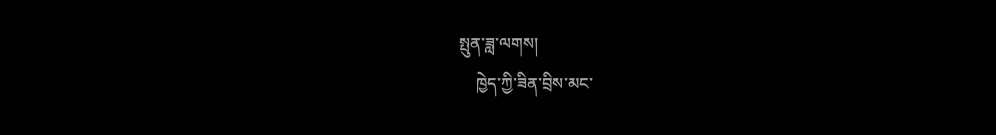སྤུན་ཟླ་ལགས།
    ཁྱེད་ཀྱི་ཟིན་བྲིས་མང་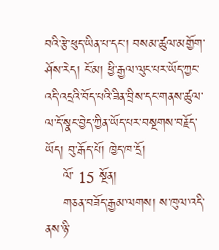བའི་རྩེ་ཕུད་ཡིན་པ་དང་། བསམ་ཚུལ་མགྱོག་ཤོས་རེད། ངོ་མ། ཕྱི་རྒྱལ་ལུང་པར་ཡོད་ཀྱང་འདི་འདྲའི་བོད་པའི་ཟིན་བྲིས་དང་གནས་ཚུལ་ལ་དོ་སྣང་བྱེད་ཀྱིན་ཡོད་པར་བསྔགས་བརྗོད་ཡོད། བུ་རྒོད་པོ། ཁྱེད་ཁ་དྲོ།
    ལོ་ 15 སྔོན།
    གཅན་བཟོད་རྒྱམ་ལགས། ས་ཁུལ་འདི་ནས་ཉི་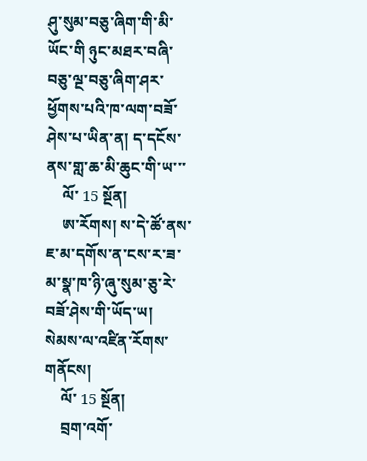ཤུ་སུམ་བཅུ་ཞིག་གི་མི་ཡོང་གི ཉུང་མཐར་བཞི་བཅུ་ལྔ་བཅུ་ཞིག་ཤར་ཕྱོགས་པའི་ཁ་ལག་བཟོ་ཤེས་པ་ཡིན་ན། ད་དངོས་ནས་གླ་ཆ་མི་ཆུང་གི་ཡ་་་
    ལོ་ 15 སྔོན།
    ཨ་རོགས། ས་དེ་ཚོ་ནས་ཇ་མ་དགོས་ན་ངས་ར་ཟ་མ་སྣ་ཁ་ཉི་ཞུ་སུམ་ཅུ་རེ་བཟོ་ཤེས་གི་ཡོད་ཡ། སེམས་ལ་འཛིན་རོགས་གནོངས།
    ལོ་ 15 སྔོན།
    བྲག་འགོ་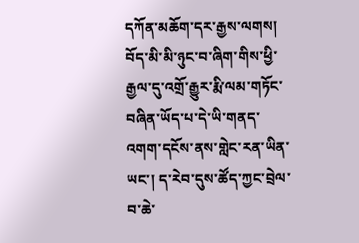དཀོན་མཆོག་དར་རྒྱས་ལགས། བོད་མི་མི་ཉུང་བ་ཞིག་གིས་ཕྱི་རྒྱལ་དུ་འགྲོ་རྒྱུར་རྨི་ལམ་གཏོང་བཞིན་ཡོད་པ་དེ་ཡི་གནད་འགག་དངོས་ནས་གླེང་རན་ཡིན་ཡང་། ད་རེབ་དུས་ཚོད་ཀྱང་བྲེལ་བ་ཆེ་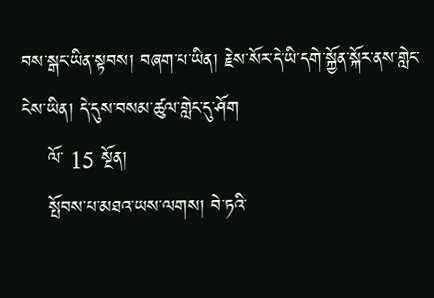བས་སྒང་ཡིན་སྟབས། བཞག་པ་ཡིན། རྗེས་སོར་དེ་ཡི་དགེ་སྐྱོན་སྐོར་ནས་གླེང་ངེས་ཡིན། དེ་དུས་བསམ་ཚུལ་གླེང་དུ་ཤོག
    ལོ་ 15 སྔོན།
    སྤོབས་པ་མཐའ་ཡས་ལགས། བེ་ཏའི་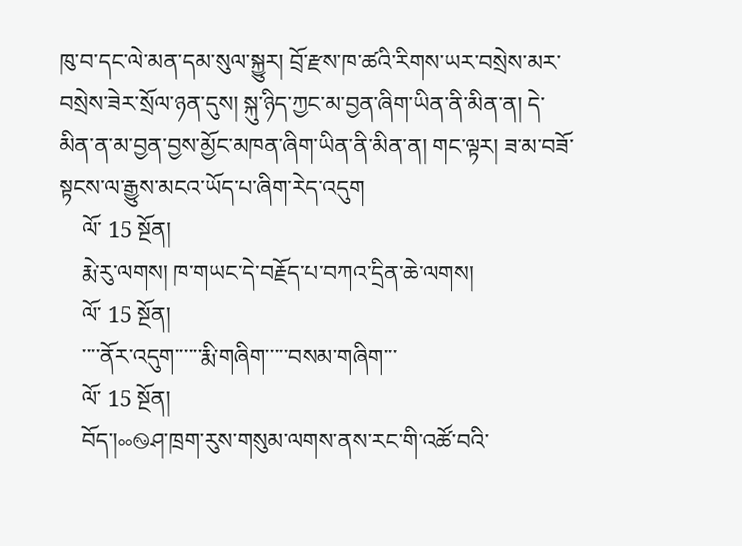ཁུ་བ་དང་ལེ་མན་དམ་སུལ་སྐྱུར། བྲོ་རྫས་ཁ་ཚའི་རིགས་ཡར་བསྲེས་མར་བསྲེས་ཟེར་སྲོལ་ཉན་དུས། སྐུ་ཉིད་ཀྱང་མ་བྱན་ཞིག་ཡིན་ནི་མིན་ན། དེ་མིན་ན་མ་བྱན་བྱས་མྱོང་མཁན་ཞིག་ཡིན་ནི་མིན་ན། གང་ལྟར། ཟ་མ་བཟོ་སྟངས་ལ་རྒྱུས་མངའ་ཡོད་པ་ཞིག་རེད་འདུག
    ལོ་ 15 སྔོན།
    རྨེ་རུ་ལགས། ཁ་གཡང་དེ་བརྗོད་པ་བཀའ་དྲིན་ཆེ་ལགས།
    ལོ་ 15 སྔོན།
    ་་་་ནོར་འདུག་་་་་་རྨི་གཞིག་་་་་བསམ་གཞིག་་་
    ལོ་ 15 སྔོན།
    བོད་།༛࿊ཤ་ཁྲག་རུས་གསུམ་ལགས་ནས་རང་གི་འཚོ་བའི་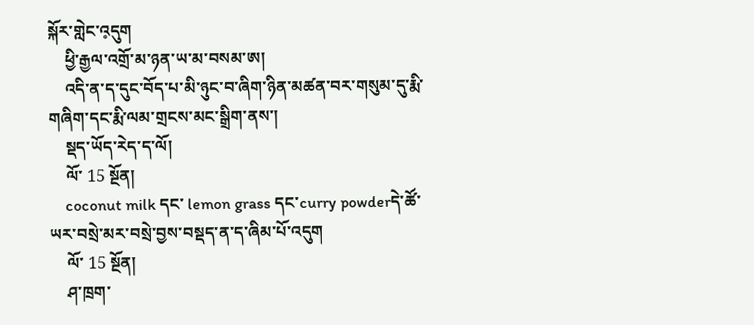སྐོར་གླེང་འ༷དུག
    ཕྱི་རྒྱལ་འགྲོ་མ་ཉན་ཡ་མ་བསམ་ཨ།
    འདི་ན་ད་དུང་བོད་པ་མི་ཉུང་བ་ཞིག་ཉིན་མཚན་བར་གསུམ་དུ་རྨི་གཞིག་དང་རྨི་ལམ་གྲངས་མང་སྒྲིག་ནས་།
    སྡད་ཡོད་རེད་ད་ལོ།
    ལོ་ 15 སྔོན།
    coconut milk དང་ lemon grass དང་curry powderདེ་ཚོ་ཡར་བསྲེ་མར་བསྲེ་བྱས་བསྡད་ན་ད་ཞིམ་པོ་འདུག
    ལོ་ 15 སྔོན།
    ཤ་ཁྲག་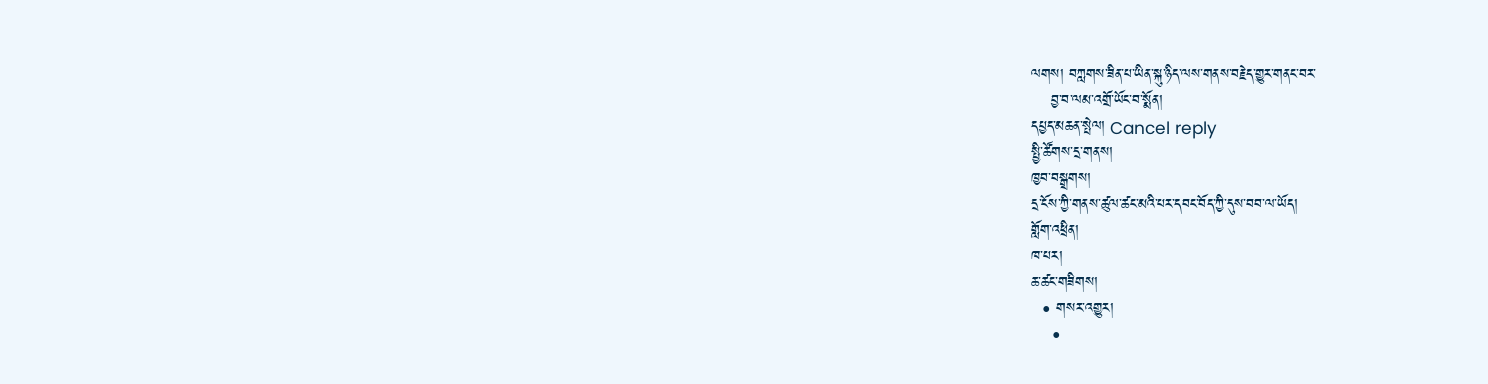ལགས། བཀླགས་ཟིན་པ་ཡིན་སྐུ་ཉིད་ལས་གནས་བརྗེད་གྱུར་གནང་བར་
    བྱ་བ་ལམ་འགྲོ་ཡོང་བ་སྨོན།
དཔྱད་མཆན་སྤེལ། Cancel reply
སྤྱི་ཚོགས་དྲ་གནས།
ཁྱབ་བསྒྲགས།
དྲ་ངོས་ཀྱི་གནས་ཚུལ་ཚང་མའི་པར་དབང་བོད་ཀྱི་དུས་བབ་ལ་ཡོད།
གློག་འཕྲིན།
ཁ་པར།
ཆ་ཚང་གཟིགས།
  • གསར་འགྱུར།
    •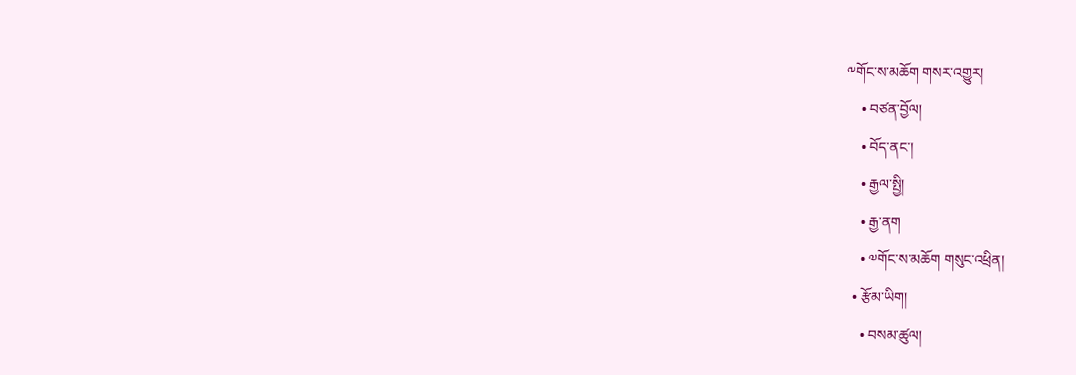༸གོང་ས་མཆོག གསར་འགྱུར།
    • བཙན་བྱོལ།
    • བོད་ནང་།
    • རྒྱལ་སྤྱི།
    • རྒྱ་ནག
    • ༧གོང་ས་མཆོག གསུང་འཕྲིན།
  • རྩོམ་ཡིག།
    • བསམ་ཚུལ།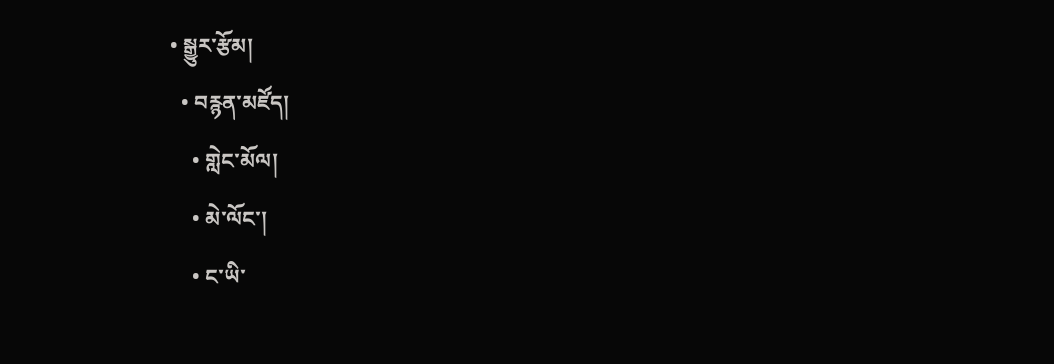• སྒྱུར་རྩོམ།
  • བརྙན་མཛོད།
    • གླེང་མོལ།
    • མེ་ལོང་།
    • ང་ཡི་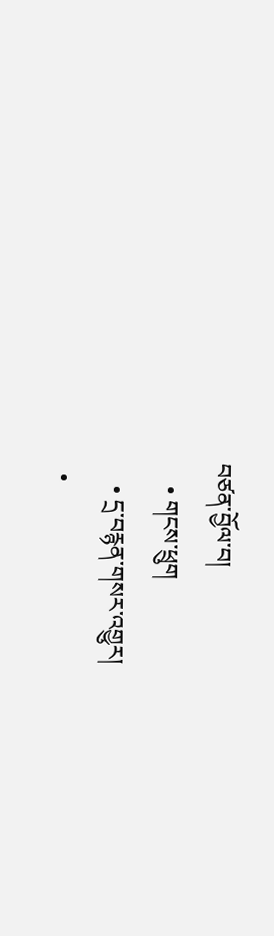བཙན་བྱོལ་བ།
    • གངས་ཕྲུག
    • དྲ་བརྙན་གསར་འགྱུར།
  •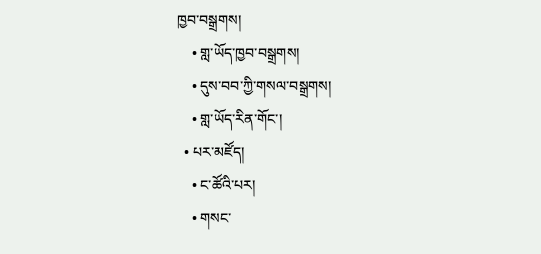ཁྱབ་བསྒྲགས།
    • གླ་ཡོད་ཁྱབ་བསྒྲགས།
    • དུས་བབ་ཀྱི་གསལ་བསྒྲགས།
    • གླ་ཡོད་རིན་གོང་།
  • པར་མཛོད།
    • ང་ཚོའི་པར།
    • གསང་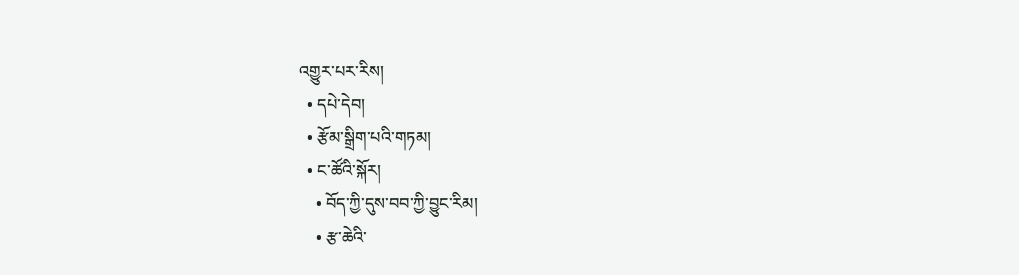འགྱུར་པར་རིས།
  • དཔེ་དེབ།
  • རྩོམ་སྒྲིག་པའི་གཏམ།
  • ང་ཚོའི་སྐོར།
    • བོད་ཀྱི་དུས་བབ་ཀྱི་བྱུང་རིམ།
    • རྩ་ཆེའི་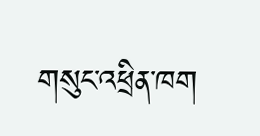གསུང་འཕྲིན་ཁག